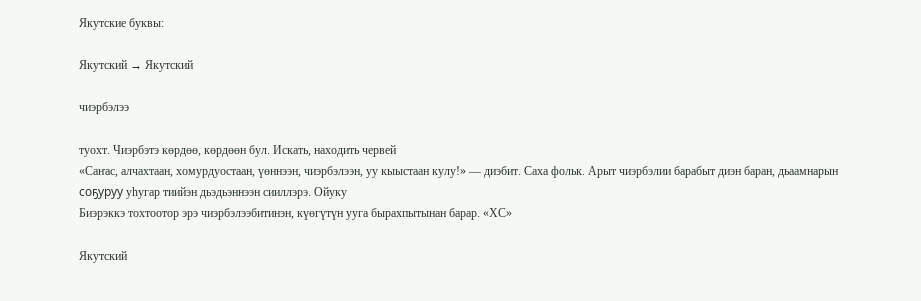Якутские буквы:

Якутский → Якутский

чиэрбэлээ

туохт. Чиэрбэтэ көрдөө, көрдөөн бул. Искать, находить червей
«Саҥас, алчахтаан, хомурдуостаан, үөннээн, чиэрбэлээн, уу кыыстаан кулу!» — диэбит. Саха фольк. Арыт чиэрбэлии барабыт диэн баран, дьаамнарын соҕуруу уһугар тиийэн дьэдьэннээн сииллэрэ. Ойуку
Биэрэккэ тохтоотор эрэ чиэрбэлээбитинэн, күөгүтүн ууга бырахпытынан барар. «ХС»

Якутский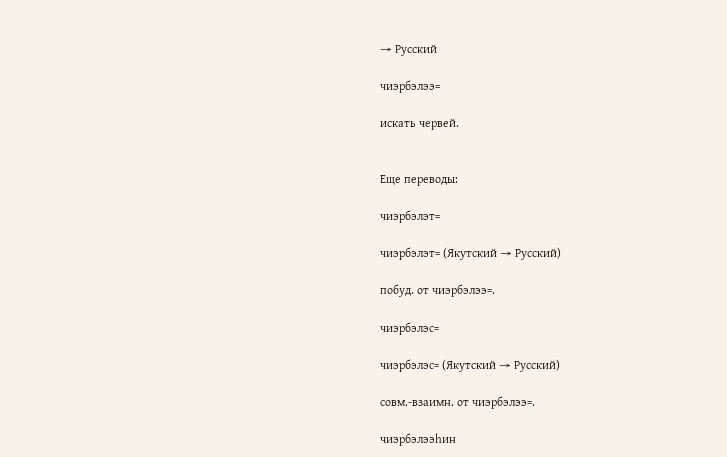→ Русский

чиэрбэлээ=

искать червей.


Еще переводы:

чиэрбэлэт=

чиэрбэлэт= (Якутский → Русский)

побуд. от чиэрбэлээ=.

чиэрбэлэс=

чиэрбэлэс= (Якутский → Русский)

совм.-взаимн. от чиэрбэлээ=.

чиэрбэлээһин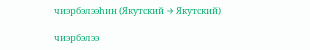чиэрбэлээһин (Якутский → Якутский)

чиэрбэлээ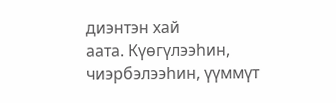диэнтэн хай
аата. Күөгүлээһин, чиэрбэлээһин, үүммүт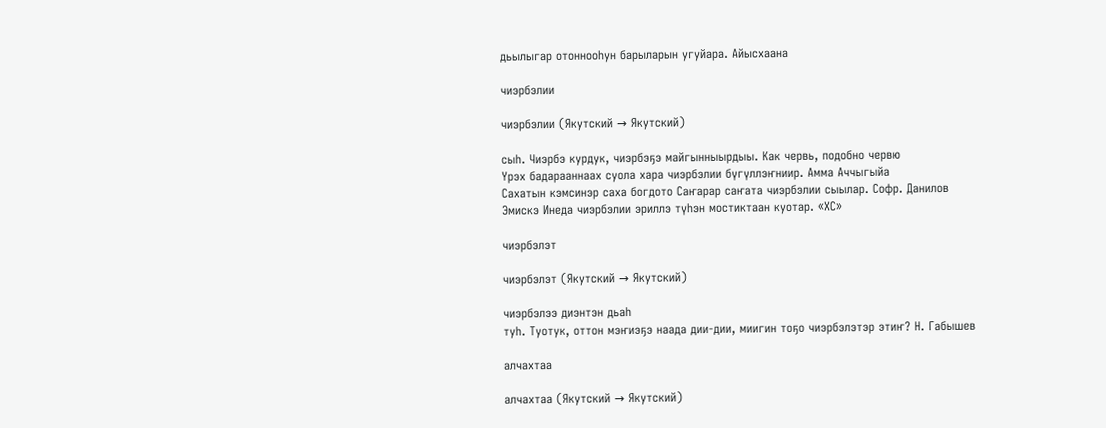дьылыгар отоннооһун барыларын угуйара. Айысхаана

чиэрбэлии

чиэрбэлии (Якутский → Якутский)

сыһ. Чиэрбэ курдук, чиэрбэҕэ майгынныырдыы. Как червь, подобно червю
Үрэх бадарааннаах суола хара чиэрбэлии бүгүллэҥниир. Амма Аччыгыйа
Сахатын кэмсинэр саха богдото Саҥарар саҥата чиэрбэлии сыылар. Софр. Данилов
Эмискэ Инеда чиэрбэлии эриллэ түһэн мостиктаан куотар. «ХС»

чиэрбэлэт

чиэрбэлэт (Якутский → Якутский)

чиэрбэлээ диэнтэн дьаһ
туһ. Туотук, оттон мэҥиэҕэ наада дии-дии, миигин тоҕо чиэрбэлэтэр этиҥ? Н. Габышев

алчахтаа

алчахтаа (Якутский → Якутский)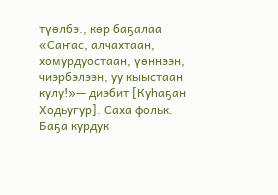түөлбэ., көр баҕалаа
«Саҥас, алчахтаан, хомурдуостаан, үөннээн, чиэрбэлээн, уу кыыстаан кулу!»— диэбит [Куһаҕан Ходьугур]. Саха фольк. Баҕа курдук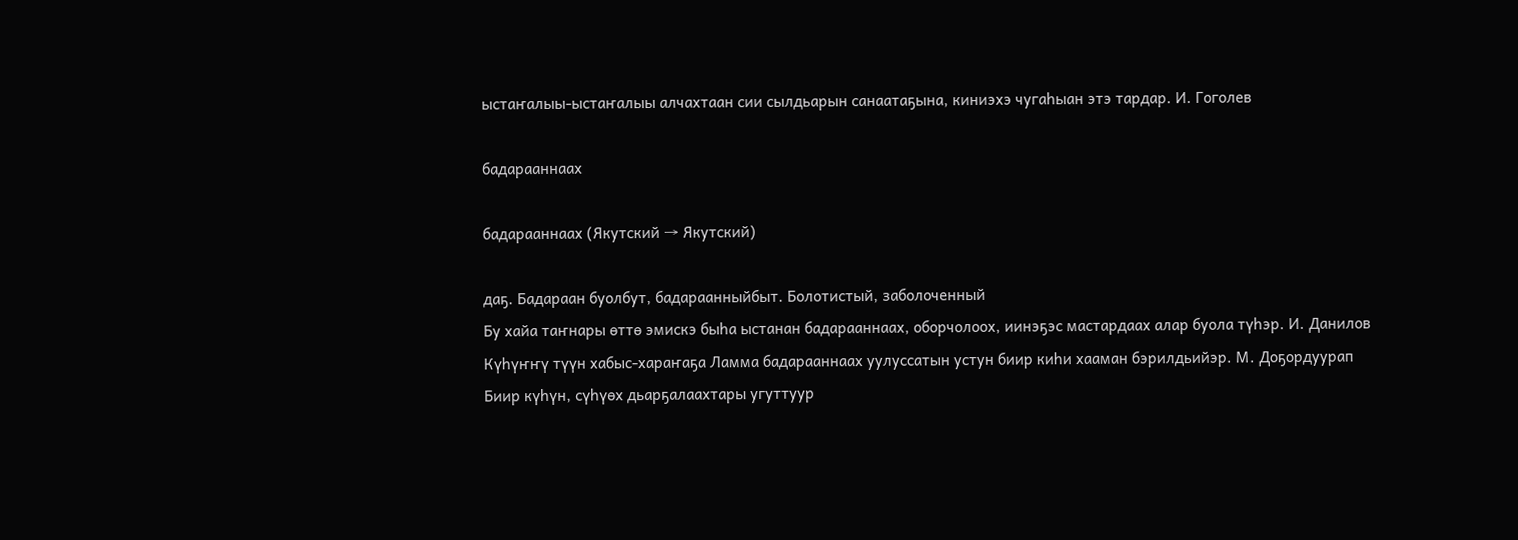ыстаҥалыы-ыстаҥалыы алчахтаан сии сылдьарын санаатаҕына, киниэхэ чугаһыан этэ тардар. И. Гоголев

бадарааннаах

бадарааннаах (Якутский → Якутский)

даҕ. Бадараан буолбут, бадараанныйбыт. Болотистый, заболоченный
Бу хайа таҥнары өттө эмискэ быһа ыстанан бадарааннаах, оборчолоох, иинэҕэс мастардаах алар буола түһэр. И. Данилов
Күһүҥҥү түүн хабыс-хараҥаҕа Ламма бадарааннаах уулуссатын устун биир киһи хааман бэрилдьийэр. М. Доҕордуурап
Биир күһүн, сүһүөх дьарҕалаахтары угуттуур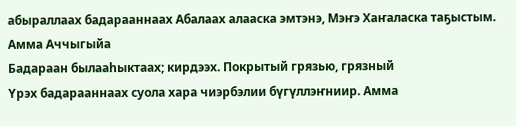абыраллаах бадарааннаах Абалаах алааска эмтэнэ, Мэҥэ Хаҥаласка таҕыстым. Амма Аччыгыйа
Бадараан былааһыктаах; кирдээх. Покрытый грязью, грязный
Үрэх бадарааннаах суола хара чиэрбэлии бүгүллэҥниир. Амма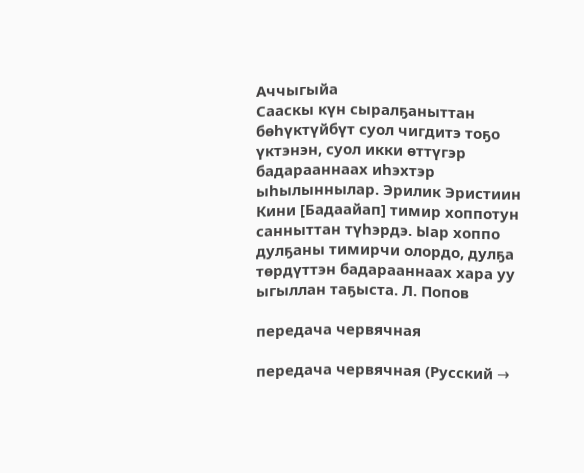Аччыгыйа
Сааскы күн сыралҕаныттан бөһүктүйбүт суол чигдитэ тоҕо үктэнэн, суол икки өттүгэр бадарааннаах иһэхтэр ыһылыннылар. Эрилик Эристиин
Кини [Бадаайап] тимир хоппотун санныттан түһэрдэ. Ыар хоппо дулҕаны тимирчи олордо, дулҕа төрдүттэн бадарааннаах хара уу ыгыллан таҕыста. Л. Попов

передача червячная

передача червячная (Русский →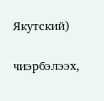Якутский)

чиэрбэлээх,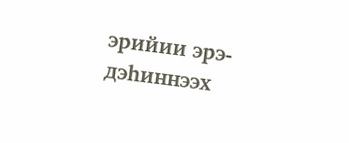эрийии эрэ-дэһиннээх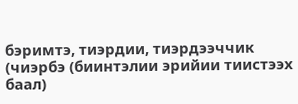бэримтэ, тиэрдии, тиэрдээччик (чиэрбэ (биинтэлии эрийии тиистээх баал)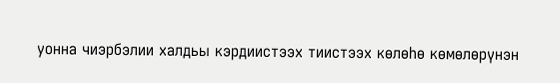уонна чиэрбэлии халдьы кэрдиистээх тиистээх көлөһө көмөлөрүнэн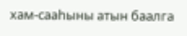хам-сааһыны атын баалга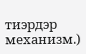тиэрдэр механизм.)